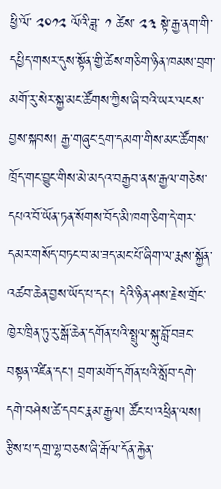ཕྱི་ལོ་ ༢༠༡༢ ལོའི་ཟླ་ ༡ ཚེས་ ༢༣ སྟེ་རྒྱ་ནག་གི་དཔྱིད་གསར་དུས་སྟོན་གྱི་ཚེས་གཅིག་ཉིན་ཁམས་བྲག་མགོ་རུ་སེར་སྐྱ་མང་ཚོགས་ཀྱིས་ཞི་བའི་ཡར་ལངས་བྱས་སྐབས། རྒྱ་གཞུང་དྲག་དམག་གིས་མང་ཚོགས་ ཁྲོད་གང་བྱུང་གིས་མེ་མདའ་བརྒྱབ་ནས་རྒྱལ་གཅེས་དཔའ་བོ་ཡོན་ཏན་སོགས་བོད་མི་ཁག་ཅིག་དེ་གར་དམར་གསོད་བཏང་བ་མ་ཟད་མང་པོ་ཞིག་ལ་རྨས་སྐྱོན་འཚབ་ཆེན་བྱས་ཡོད་པ་དང། དེའི་ཉིན་ཤས་རྗེས་གྲོང་ཁྱེར་ཁྲིན་ཏུ་རུ་སྒོ་ཆེན་དགོན་པའི་སྤྲུལ་སྐུ་བློ་བཟང་བསྟན་འཛིན་དང་། བྲག་མགོ་དགོན་པའི་སློབ་དགེ་དགེ་བཤེས་ཚེ་དབང་རྣམ་རྒྱལ། ཚོང་པ་འཕྲིན་ལས། རྩིས་པ་དགྲ་ལྷ་བཅས་ཞི་རྒོལ་དོན་རྐྱེན་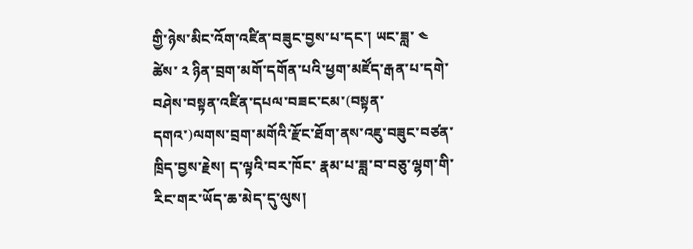གྱི་ཉེས་མིང་འོག་འཛིན་བཟུང་བྱས་པ་དང་། ཡང་ཟླ་ ༤ ཚེས་ ༢ ཉིན་བྲག་མགོ་དགོན་པའི་ཕྱག་མཛོད་རྒན་པ་དགེ་བཤེས་བསྟན་འཛིན་དཔལ་བཟང་ངམ་(བསྟན་ དགའ་)ལགས་བྲག་མགོའི་རྫོང་ཐོག་ནས་འཇུ་བཟུང་བཙན་ཁྲིད་བྱས་རྗེས། ད་ལྟའི་བར་ཁོང་ རྣམ་པ་ཟླ་བ་བཅུ་ལྷག་གི་རིང་གར་ཡོད་ཆ་མེད་དུ་ལུས།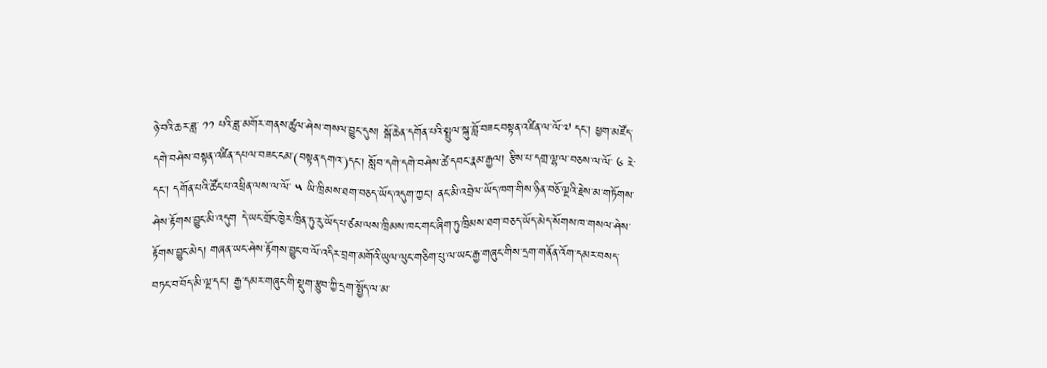ཉེ་བའི་ཆར་ཟླ་ ༡༡ པའི་ཟླ་མགོར་གནས་ཚུལ་ཤེས་གསལ་བྱུང་དུས། སྒོ་ཆེན་དགོན་པའི་སྤྲུལ་སྐུ་བློ་བཟང་བསྟན་འཛིན་ལ་ལོ་༧ དང་། ཕྱག་མཛོད་དགེ་བཤེས་བསྟན་འཛིན་དཔལ་བཟང་ངམ་(བསྟན་དགའ་)དང་། སློབ་དགེ་དགེ་བཤེས་ཚེ་དབང་རྣམ་རྒྱལ། རྩིས་པ་དགྲ་ལྷ་ལ་བཅས་ལ་ལོ་ ༦ རེ་དང་། དགོན་པའི་ཚོང་པ་འཕྲིན་ལས་ལ་ལོ་ ༥ ཡི་ཁྲིམས་ཐག་བཅད་ཡོད་འདུག་ཀྱང་། ནང་མི་འབྲེལ་ཡོད་ཁག་གིས་ཉིན་བཅོ་ལྔའི་རྗེས་མ་གཏོགས་ཤེས་རྟོགས་བྱུང་མི་འདུག དེ་ཡང་གྲོང་ཁྱེར་ཁྲིན་ཏུ་རུ་ཡོད་པ་ཙམ་ལས་ཁྲིམས་ཁང་གང་ཞིག་ཏུ་ཁྲིམས་ཐག་བཅད་ཡོད་མེད་སོགས་ཁ་གསལ་ཤེས་རྟོགས་བྱུང་མེད། གཞན་ཡང་ཤེས་རྟོགས་བྱུང་བ་ལོ་འདིར་བྲག་མགོའི་ཡུལ་ལུང་གཅིག་པུ་ལ་ཡང་རྒྱ་གཞུང་གིས་དྲག་གནོན་འོག་དམར་བསད་བཏང་བ་བོད་མི་ལྔ་དང་། རྒྱ་དམར་གཞུང་གི་སྡུག་རྩུབ་ཀྱི་དྲག་སྤྱོད་ལ་མ་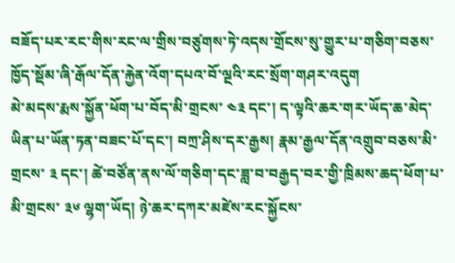བཟོད་པར་རང་གིས་རང་ལ་གྲིས་བཙུགས་ཏེ་འདས་གྲོངས་སུ་གྱུར་པ་གཅིག་བཅས་ཁྱོད་སྡོམ་ཞི་རྒོལ་དོན་རྐྱེན་འོག་དཔའ་བོ་ལྔའི་རང་སྲོག་གཤར་འདུག
མེ་མདས་རྨས་སྐྱོན་ཕོག་པ་བོད་མི་གྲངས་ ༤༣ དང་། ད་ལྟའི་ཆར་གར་ཡོད་ཆ་མེད་ཡིན་པ་ཡོན་ཏན་བཟང་པོ་དང་། བཀྲ་ཤིས་དར་རྒྱས། རྣམ་རྒྱལ་དོན་འགྲུབ་བཅས་མི་གྲངས་ ༣ དང་། ཚེ་བཙོན་ནས་ལོ་གཅིག་དང་ཟླ་བ་བརྒྱད་བར་གྱི་ཁྲིམས་ཆད་ཕོག་པ་མི་གྲངས་ ༣༦ ལྷག་ཡོད། ཉེ་ཆར་དཀར་མཛེས་རང་སྐྱོངས་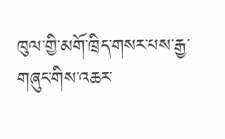ཁུལ་གྱི་མགོ་ཁྲིད་གསར་པས་རྒྱ་གཞུང་གིས་འཆར་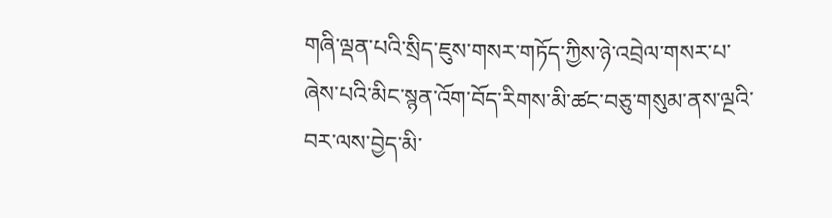གཞི་ལྡན་པའི་སྲིད་ཇུས་གསར་གཏོད་ཀྱིས་ཉེ་འབྲེལ་གསར་པ་ཞེས་པའི་མིང་སྙན་འོག་བོད་རིགས་མི་ཚང་བཅུ་གསུམ་ནས་ལྔའི་བར་ལས་བྱེད་མི་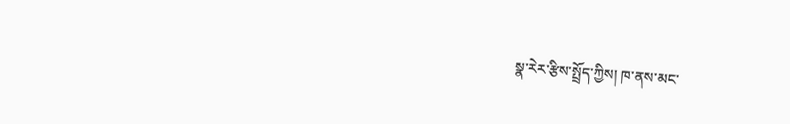སྣ་རེར་རྩིས་སྤྲོད་ཀྱིས། ཁ་ནས་མང་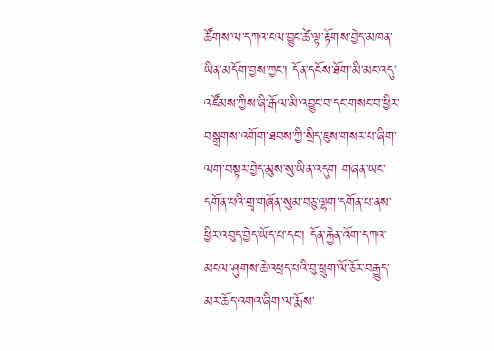ཚོགས་ལ་དཀའ་ངལ་བྱུང་ཚེ་ལྟ་རྟོགས་བྱེད་མཁན་ཡིན་མདོག་བྱས་ཀྱང་། དོན་དངོས་ཐོག་མི་མང་འདུ་འཛོམས་ཀྱིས་ཞི་རྒོལ་མི་འབྱུང་བ་དང་གསང་བ་ཕྱིར་བསྒྲགས་འགོག་ཐབས་ཀྱི་སྲིད་ཇུས་གསར་པ་ཞིག་ལག་བསྟར་བྱེད་མུས་སུ་ཡིན་འདུག གཞན་ཡང་དགོན་པའི་གྲྭ་གཞོན་སུམ་བཅུ་ལྷག་དགོན་པ་ནས་ཕྱིར་འབུད་བྱེད་ཡོད་པ་དང་། དོན་རྐྱེན་འོག་དཀའ་མངལ་ཤུགས་ཆེ་འཕྲད་པའི་བུ་ཕྲུག་ལོ་ཅོར་བརྒྱུད་མར་ཆོད་འགའ་ཞིག་ལ་རྨོས་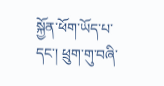སྐྱོན་ཕོག་ཡོད་པ་དང་། ཕྲུག་གུ་བཞི་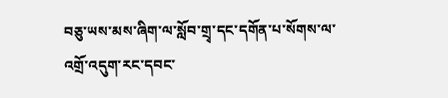བཅུ་ཡས་མས་ཞིག་ལ་སློབ་གྲྭ་དང་དགོན་པ་སོགས་ལ་འགྲོ་འདུག་རང་དབང་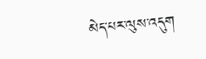མེད་པར་ལུས་འདུག